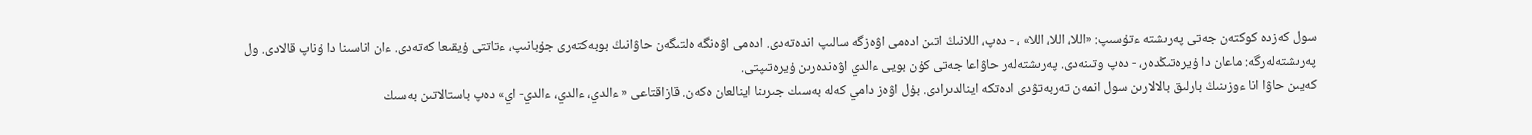سول كەزدە كوكتەن جەتى پەرىشتە ءتۇسىپ: «اللا، اللا، اللا» ، - دەپ، اللانىڭ اتىن ادەمى اۋەزگە سالىپ اندەتەدى. ادەمى اۋەنگە ەلتىگەن حاۋانىڭ بوبەكتەرى جۇبانىپ، ءتاتتى ۇيقىعا كەتەدى. ءان اناسىنا دا ۇناپ قالادى. ول پەرىشتەلەرگە: ماعان دا ۇيرەتىڭدەر، - دەپ وتىنەدى. پەرىشتەلەر حاۋاعا جەتى كۇن بويى ءالدي اۋەندەرىن ۇيرەتىپتى.
كەيىن حاۋا انا ءوزىنىڭ بارلىق بالالارىن سول انمەن تەربەتۋدى ادەتكە اينالدىرادى. بۇل اۋەز دامي كەلە بەسىك جىرىنا اينالعان ەكەن. قازاقتاعى « ءالدي، ءالدي، ءالدي- اي» دەپ باستالاتىن بەسىك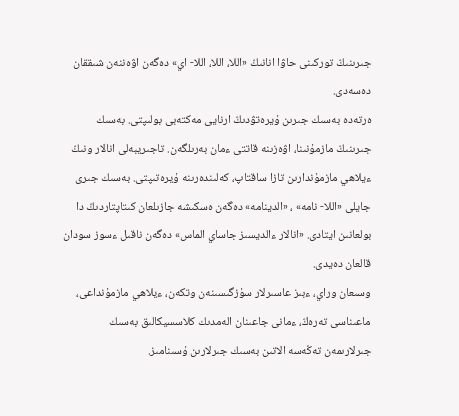جىرىنىڭ توركىنى حاۋا انانىڭ «اللا، اللا، اللا- اي» دەگەن اۋەننەن شىققان دەسەدى.
ەرتەدە بەسىك جىرىن ۇيرەتۋدىڭ ارنايى مەكتەبى بولىپتى. بەسىك جىرىنىڭ مازمۇنىنا، اۋەزىنە قاتتى ءمان بەرىلگەن. تاجىريبەلى انالار ونىڭ ءيلاھي مازمۇندارىن تازا ساقتاپ، كەلىندەرىنە ۇيرەتىپتى. بەسىك جىرى جايلى «اللا- نامە» ، «الدينامە» دەگەن ەسكىشە جازىلعان كىتاپتاردىڭ دا بولعانىن ايتادى. «انالار ءالديسىز جاساي الماس» دەگەن ناقىل ءسوز سودان قالعان دەيدى.
وسىعان وراي، ءبىز عاسىرلار سۇزگىسىنەن وتكەن، ءيلاھي مازمۇنداعى، ماعىناسى تەرەڭ، ءمانى جاعىنان الەمدىك كلاسسيكالىق بەسىك جىرلارىمەن تەڭەسە الاتىن بەسىك جىرلارىن ۇسىنامىز.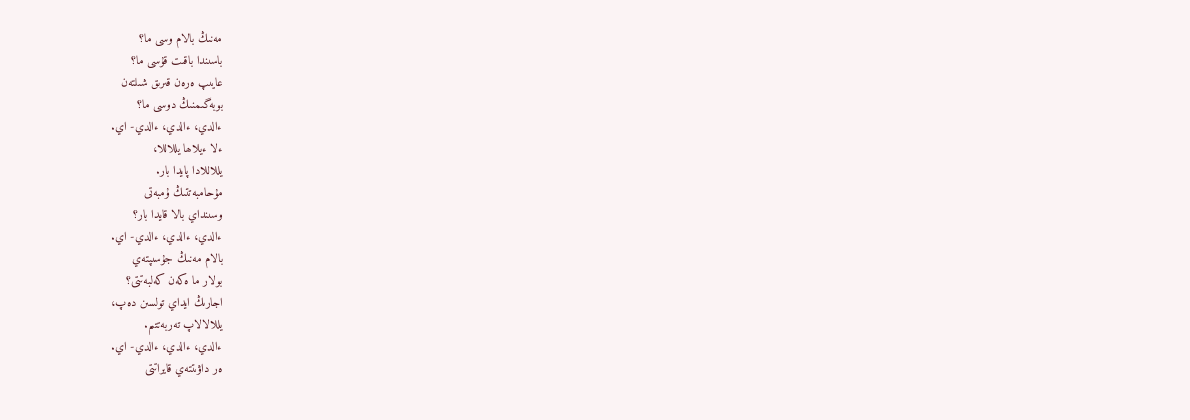مەنىڭ بالام وسى ما؟
باسىندا باقىت قۇسى ما؟
عايىپ ەرەن قىرىق شىلتەن
بوبەگىمنىڭ دوسى ما؟
ءالدي، ءالدي، ءالدي- اي.
ءلا ءيلاھا يللاللا،
يللاللادا پايدا بار.
مۇحامبەتتىڭ ۇمبەتى
وسىنداي بالا قايدا بار؟
ءالدي، ءالدي، ءالدي- اي.
بالام مەنىڭ جۇسىپتەي
بولار ما ەكەن كەلبەتتى؟
اجارىڭ ايداي تولسىن دەپ،
يللالالاپ تەربەتتىم.
ءالدي، ءالدي، ءالدي- اي.
ەر داۋىتتەي قايراتتى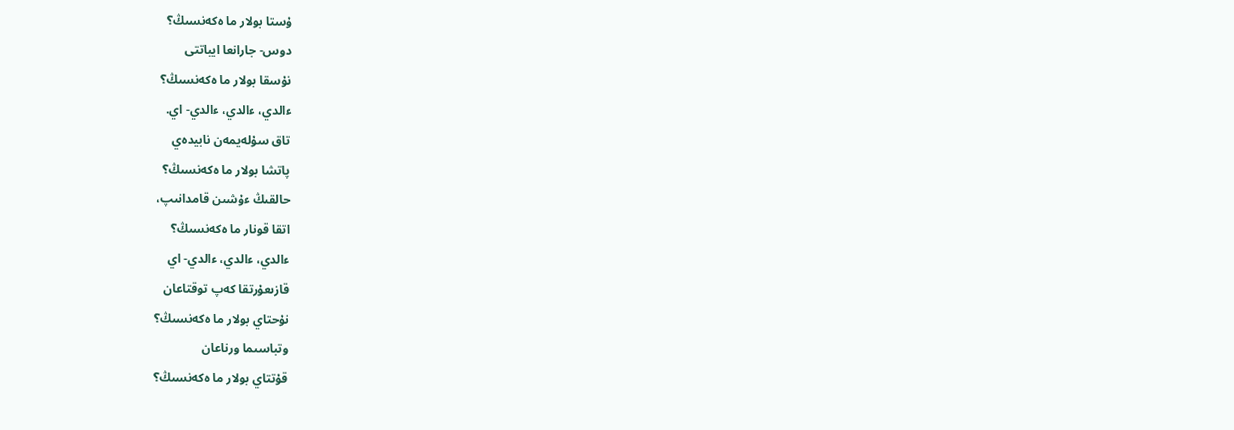ۇستا بولار ما ەكەنسىڭ؟
دوس- جارانعا ايباتتى
نۇسقا بولار ما ەكەنسىڭ؟
ءالدي، ءالدي، ءالدي- اي.
تاق سۇلەيمەن نابيدەي
پاتشا بولار ما ەكەنسىڭ؟
حالقىڭ ءۇشىن قامدانىپ،
اتقا قونار ما ەكەنسىڭ؟
ءالدي، ءالدي، ءالدي- اي
قازىعۇرتقا كەپ توقتاعان
نۇحتاي بولار ما ەكەنسىڭ؟
وتباسىما ورناعان
قۇتتاي بولار ما ەكەنسىڭ؟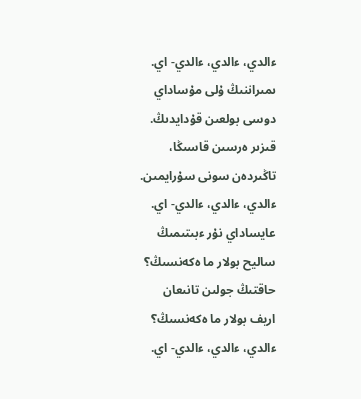ءالدي، ءالدي، ءالدي- اي.
ىمىراننىڭ ۇلى مۇساداي
دوسى بولعىن قۇدايدىڭ.
قىزىر ەرسىن قاسىڭا،
تاڭىردەن سونى سۇرايمىن.
ءالدي، ءالدي، ءالدي- اي.
عايساداي نۇر ءبىتىمىڭ
ساليح بولار ما ەكەنسىڭ؟
حاقتىڭ جولىن تانىعان
اريف بولار ما ەكەنسىڭ؟
ءالدي، ءالدي، ءالدي- اي.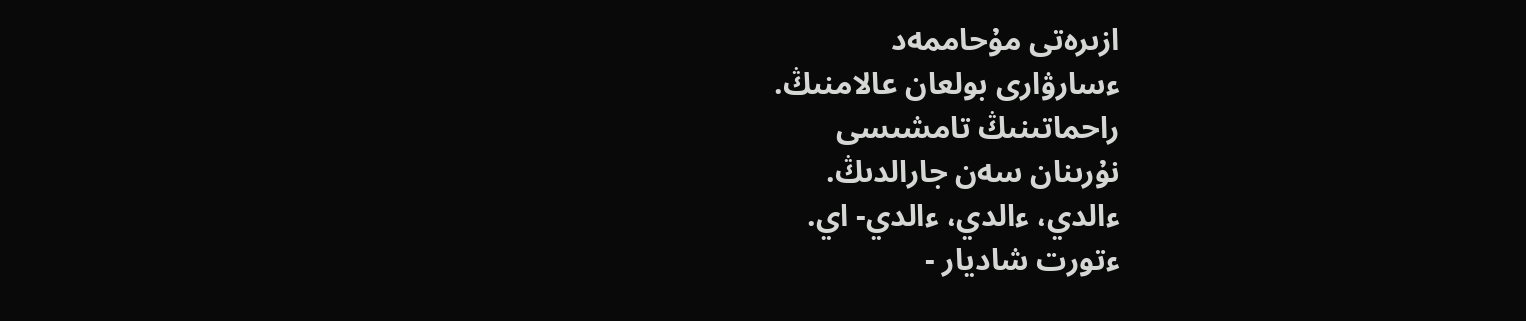ازىرەتى مۇحاممەد
ءسارۋارى بولعان عالامنىڭ.
راحماتىنىڭ تامشىسى
نۇرىنان سەن جارالدىڭ.
ءالدي، ءالدي، ءالدي- اي.
ءتورت شاديار -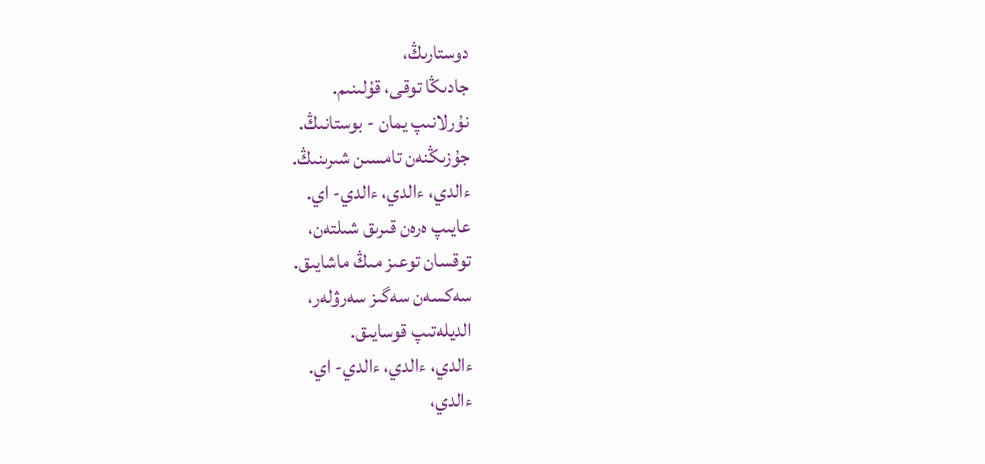دوستارىڭ،
جادىڭا توقى، قۇلىنىم.
نۇرلانىپ يمان - بوستانىڭ.
جۇزىڭنەن تامسىن شىرىنىڭ.
ءالدي، ءالدي، ءالدي- اي.
عايىپ ەرەن قىرىق شىلتەن،
توقسان توعىز مىڭ ماشايىق.
سەكسەن سەگىز سەرۋلەر،
الديلەتىپ قوسايىق.
ءالدي، ءالدي، ءالدي- اي.
ءالدي،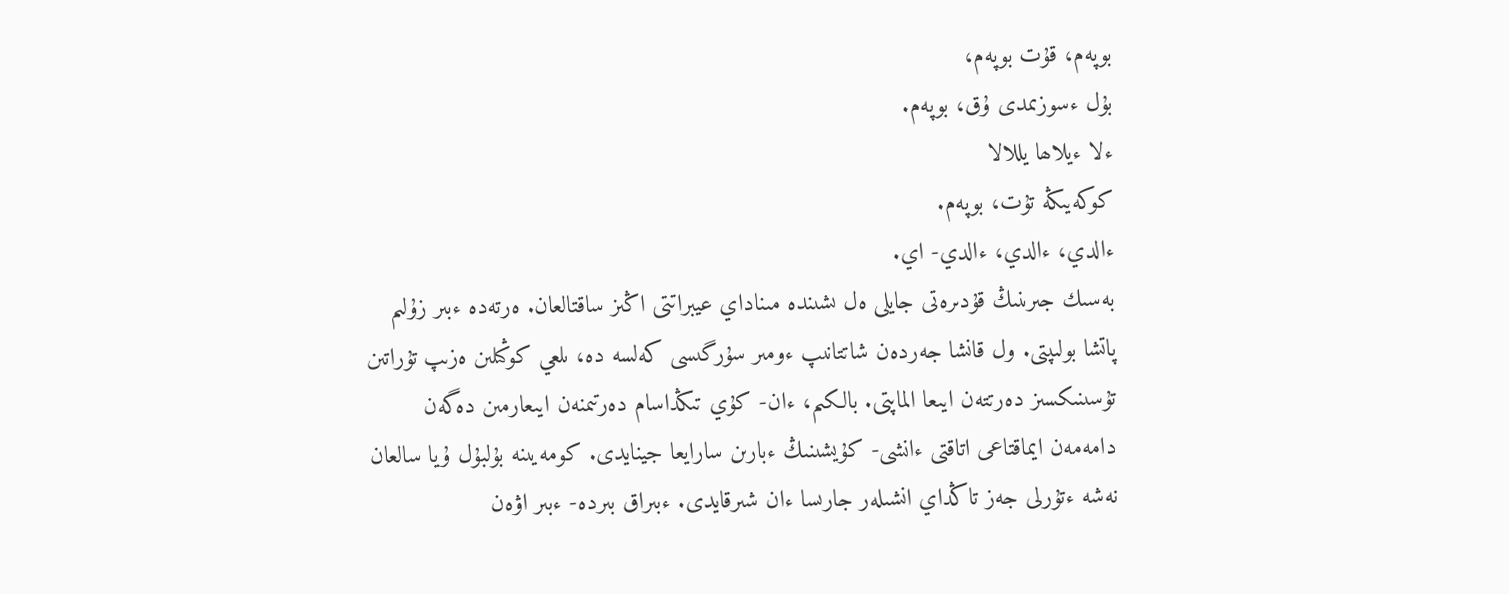بوپەم، قۇت بوپەم،
بۇل ءسوزىمدى ۇق، بوپەم.
ءلا ءيلاھا يللالا
كوكەيىڭە تۇت، بوپەم.
ءالدي، ءالدي، ءالدي- اي.
بەسىك جىرىنىڭ قۇدىرەتى جايلى ەل ىشىندە مىناداي عيبراتتى اڭىز ساقتالعان. ەرتەدە ءبىر زۇلىم پاتشا بولىپتى. ول قانشا جەردەن شاتتانىپ ءومىر سۇرگىسى كەلسە دە، ىلعي كوڭىلىن ەزىپ تۇراتىن تۇسىنىكسىز دەرتتەن ايىعا الماپتى. بالكىم، ءان- كۇي تىڭداسام دەرتىمنەن ايىعارمىن دەگەن دامەمەن ايماقتاعى اتاقتى ءانشى- كۇيشىنىڭ ءبارىن سارايعا جينايدى. كومەيىنە بۇلبۇل ۇيا سالعان نەشە ءتۇرلى جەز تاڭداي انشىلەر جارىسا ءان شىرقايدى. ءبىراق بىردە- ءبىر اۋەن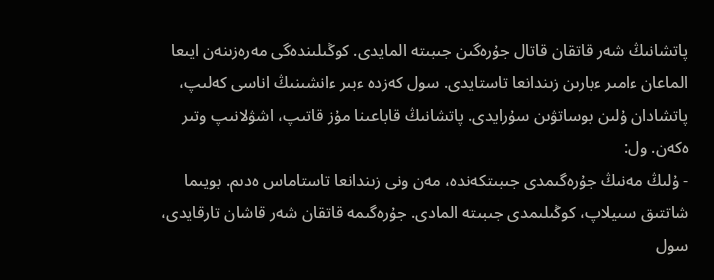پاتشانىڭ شەر قاتقان قاتال جۇرەگىن جىبىتە المايدى. كوڭىلىندەگى مەرەزىنەن ايىعا الماعان ءامىر ءبارىن زىندانعا تاستايدى. سول كەزدە ءبىر ءانشىنىڭ اناسى كەلىپ، پاتشادان ۇلىن بوساتۋىن سۇرايدى. پاتشانىڭ قاباعىنا مۇز قاتىپ، اشۋلانىپ وتىر ەكەن. ول:
- ۇلىڭ مەنىڭ جۇرەگىمدى جىبىتكەندە، مەن ونى زىندانعا تاستاماس ەدىم. بويىما شاتتىق سىيلاپ، كوڭىلىمدى جىبىتە المادى. جۇرەگىمە قاتقان شەر قاشان تارقايدى، سول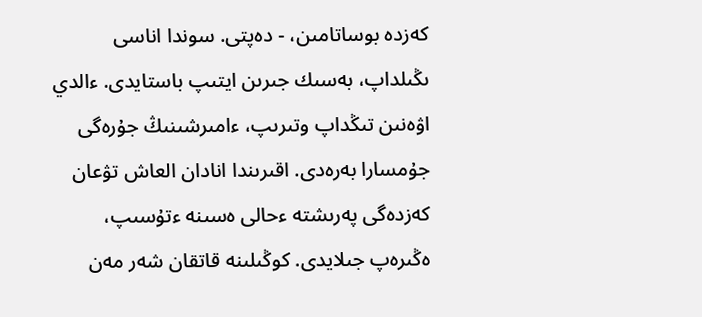كەزدە بوساتامىن، - دەپتى. سوندا اناسى ىڭىلداپ، بەسىك جىرىن ايتىپ باستايدى. ءالدي اۋەنىن تىڭداپ وتىرىپ، ءامىرشىنىڭ جۇرەگى جۇمسارا بەرەدى. اقىرىندا انادان العاش تۋعان كەزدەگى پەرىشتە ءحالى ەسىنە ءتۇسىپ، ەڭىرەپ جىلايدى. كوڭىلىنە قاتقان شەر مەن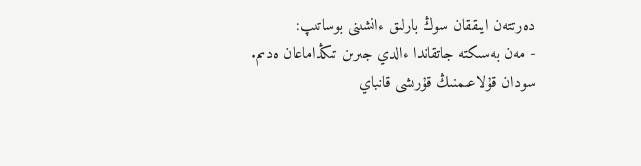دەرتتەن ايىققان سوڭ بارلىق ءانشىنى بوساتىپ:
- مەن بەسىكتە جاتقاندا ءالدي جىرىن تىڭداماعان ەدىم. سودان قۇلاعىمنىڭ قۇرىشى قانباي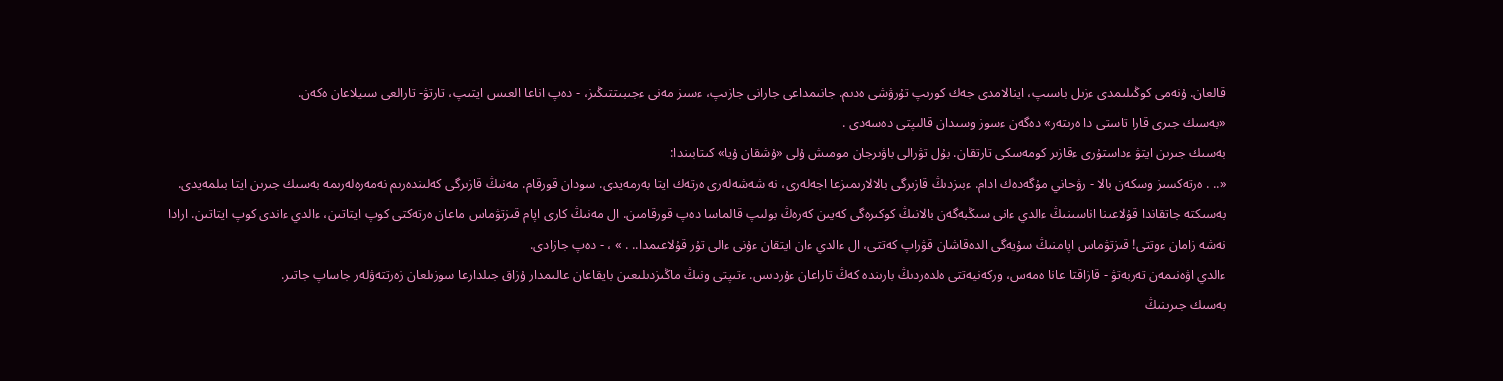قالعان. ۇنەمى كوڭىلىمدى ءزىل باسىپ، اينالامدى جەك كورىپ تۇرۋشى ەدىم. جانىمداعى جارانى جازىپ، ءسىز مەنى ءجىبىتتىڭىز، - دەپ اناعا العىس ايتىپ، تارتۋ- تارالعى سىيلاعان ەكەن.
«بەسىك جىرى قارا تاستى دا ەرىتەر» دەگەن ءسوز وسىدان قالىپتى دەسەدى .
بەسىك جىرىن ايتۋ ءداستۇرى ءقازىر كومەسكى تارتقان. بۇل تۋرالى باۋىرجان مومىش ۇلى «ۇشقان ۇيا» كىتابىندا:
«.. . ەرتەكسىز وسكەن بالا - رۋحاني مۇگەدەك ادام. ءبىزدىڭ قازىرگى بالالارىمىزعا اجەلەرى، نە شەشەلەرى ەرتەك ايتا بەرمەيدى. سودان قورقام. مەنىڭ قازىرگى كەلىندەرىم نەمەرەلەرىمە بەسىك جىرىن ايتا بىلمەيدى. بەسىكتە جاتقاندا قۇلاعىنا اناسىنىڭ ءالدي ءانى سىڭبەگەن بالانىڭ كوكىرەگى كەيىن كەرەڭ بولىپ قالماسا دەپ قورقامىن. ال مەنىڭ كارى اپام قىزتۋماس ماعان ەرتەكتى كوپ ايتاتىن، ءالدي ءاندى كوپ ايتاتىن. ارادا نەشە زامان ءوتتى! قىزتۋماس اپامنىڭ سۇيەگى الدەقاشان قۋراپ كەتتى، ال ءالدي ءان ايتقان ءۇنى ءالى تۇر قۇلاعىمدا.. . » ، - دەپ جازادى.
ءالدي اۋەنىمەن تەربەتۋ - قازاقتا عانا ەمەس، وركەنيەتتى ەلدەردىڭ بارىندە كەڭ تاراعان ءۇردىس. ءتىپتى ونىڭ ماڭىزدىلىعىن بايقاعان عالىمدار ۇزاق جىلدارعا سوزىلعان زەرتتەۋلەر جاساپ جاتىر.
بەسىك جىرىنىڭ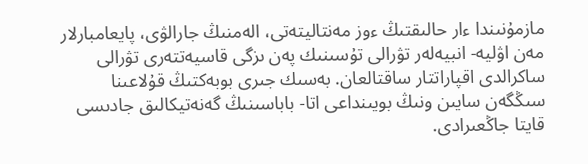مازمۇنىندا ءار حالىقتىڭ ءوز مەنتاليتەتى، الەمنىڭ جارالۋى، پايعامبارلار مەن اۋليە- انبيەلەر تۋرالى تۇسىنىك پەن ىزگى قاسيەتتەرى تۋرالى ساكرالدى اقپاراتتار ساقتالعان. بەسىك جىرى بوبەكتىڭ قۇلاعىنا سىڭگەن سايىن ونىڭ بويىنداعى اتا- باباسىنىڭ گەنەتيكالىق جادىسى قايتا جاڭعىرادى.